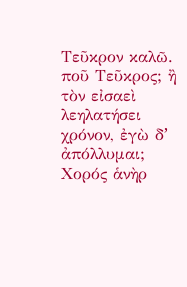Τεῦκρον καλῶ. ποῦ Τεῦκρος; ἢ τὸν εἰσαεὶ λεηλατήσει χρόνον, ἐγὼ δʼ ἀπόλλυμαι; Χορός ἁνὴρ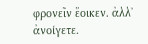φρονεῖν ἔοικεν. ἀλλʼ ἀνοίγετε.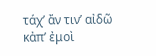τάχʼ ἄν τινʼ αἰδῶ κἀπʼ ἐμοὶ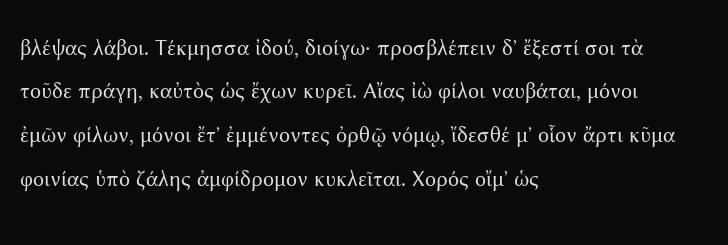βλέψας λάβοι. Τέκμησσα ἰδού, διοίγω· προσβλέπειν δʼ ἔξεστί σοι τὰ τοῦδε πράγη, καὐτὸς ὡς ἔχων κυρεῖ. Αἴας ἰὼ φίλοι ναυβάται, μόνοι ἐμῶν φίλων, μόνοι ἔτʼ ἐμμένοντες ὀρθῷ νόμῳ, ἴδεσθέ μʼ οἷον ἄρτι κῦμα φοινίας ὑπὸ ζάλης ἀμφίδρομον κυκλεῖται. Χορός οἴμʼ ὡς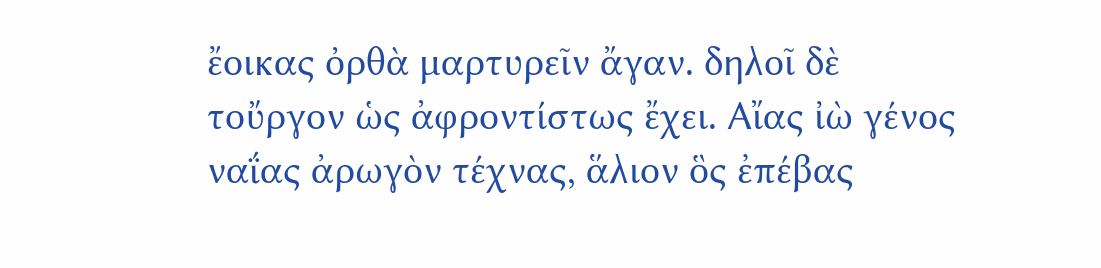ἔοικας ὀρθὰ μαρτυρεῖν ἄγαν. δηλοῖ δὲ τοὔργον ὡς ἀφροντίστως ἔχει. Αἴας ἰὼ γένος ναΐας ἀρωγὸν τέχνας, ἅλιον ὃς ἐπέβας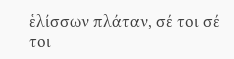ἑλίσσων πλάταν, σέ τοι σέ τοι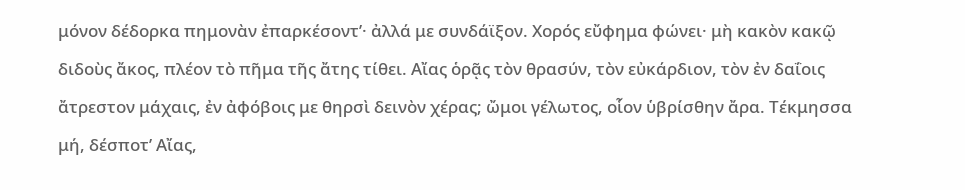μόνον δέδορκα πημονὰν ἐπαρκέσοντʼ· ἀλλά με συνδάϊξον. Χορός εὔφημα φώνει· μὴ κακὸν κακῷ διδοὺς ἄκος, πλέον τὸ πῆμα τῆς ἄτης τίθει. Αἴας ὁρᾷς τὸν θρασύν, τὸν εὐκάρδιον, τὸν ἐν δαΐοις ἄτρεστον μάχαις, ἐν ἀφόβοις με θηρσὶ δεινὸν χέρας; ὤμοι γέλωτος, οἷον ὑβρίσθην ἄρα. Τέκμησσα μή, δέσποτʼ Αἴας,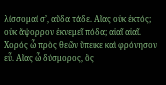λίσσομαί σʼ, αὔδα τάδε. Αἴας οὐκ ἐκτός; οὐκ ἄψορρον ἐκνεμεῖ πόδα; αἰαῖ αἰαῖ. Χορός ὦ πρὸς θεῶν ὕπεικε καὶ φρόνησον εὖ. Αἴας ὦ δύσμορος, ὃς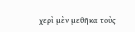χερὶ μὲν μεθῆκα τοὺς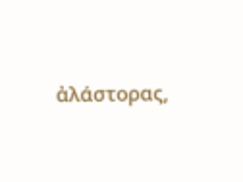ἀλάστορας,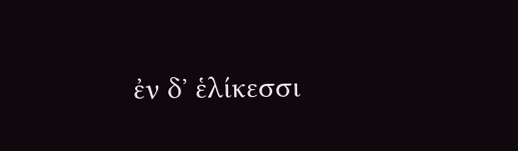ἐν δʼ ἑλίκεσσι